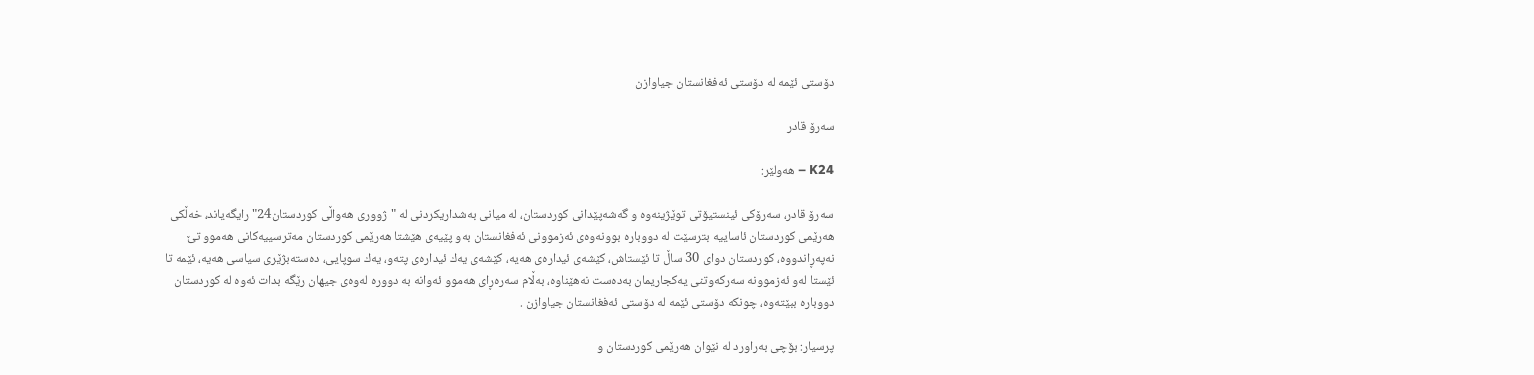دۆستی ئێمه‌ له‌ دۆستی ئه‌فغانستان جیاوازن

سه‌رۆ قادر

K24 – هه‌ولێر:

سه‌رۆ قادر، سه‌رۆكی ئینستیۆتی توێژینه‌وه‌ و گه‌شه‌پێدانی كوردستان، له‌ میانی به‌شداریكردنی له‌ "ژووری هه‌واڵی كوردستان24" رایگه‌یاند، خه‌ڵكی هه‌رێمی كوردستان ئاساییه‌ بترسێت له‌ دووباره‌ بوونه‌وه‌ی ئه‌زموونی ئه‌فغانستان به‌و پێیه‌ی هێشتا هه‌رێمی كوردستان مه‌ترسییه‌كانی هه‌موو تێ نه‌په‌ڕاندووه‌، كوردستان دوای 30 ساڵ تا ئێستاش، كێشه‌ی ئیداره‌ی هه‌یه‌، كێشه‌ی یه‌ك ئیداره‌ی پته‌و، یه‌ك سوپایی، ده‌سته‌بژێری سیاسی هه‌یه‌، ئێمه‌ تا ئێستا له‌و ئه‌زموونه‌ سه‌ركه‌وتنی یه‌كجاریمان به‌ده‌ست نه‌هێناوه‌، به‌ڵام سه‌ره‌ڕای هه‌موو ئه‌وانه‌ به‌ دووره‌ له‌وه‌ی جیهان رێگه‌ بدات ئه‌وه‌ له‌ كوردستان دووباره‌ ببێته‌وه‌، چونكه‌ دۆستی ئێمه‌ له‌ دۆستی ئه‌فغانستان جیاوازن .

پرسیار: بۆچی به‌راورد له‌ نێوان هه‌رێمی كوردستان و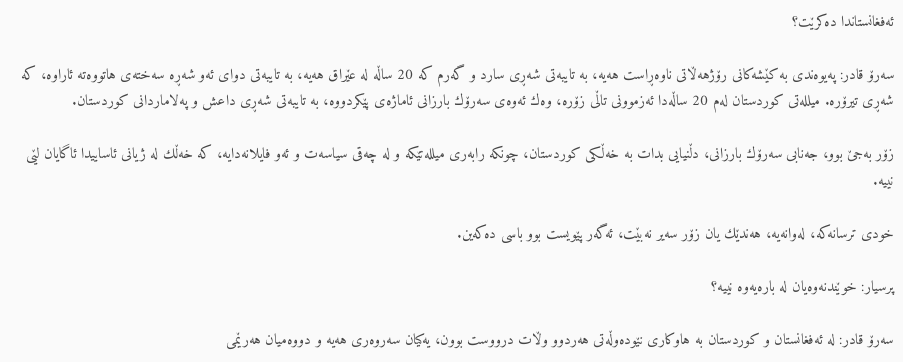ئه‌فغانستاندا ده‌كرێت؟

سه‌رۆ قادر: په‌یوه‌ندی به‌ كێشه‌كانی رۆژهه‌ڵاتی ناوه‌ڕاست هه‌یه‌، به‌ تایبه‌تی شه‌ڕی سارد و گه‌رم كه‌ 20 ساڵه‌ له‌ عێراق هه‌یه‌، به‌ تایبه‌تی دوای ئه‌و شه‌ڕه‌ سه‌خته‌ی هاتووه‌ته‌ ئاراوه‌، كه‌ شه‌ڕی تیرۆره‌. میلله‌تی كوردستان له‌م 20 ساڵه‌دا ئه‌زموونی تاڵی زۆره‌، وه‌ك ئه‌وه‌ی سه‌رۆك بارزانی ئاماژه‌ی پێكردووه‌، به‌ تایبه‌تی شه‌ڕی داعش و په‌لاماردانی كوردستان.

زۆر به‌جێ بوو، جه‌نابی سه‌رۆك بارزانی، دڵنیایی بدات به‌ خه‌ڵكی كوردستان، چونكه‌ رابه‌ری میلله‌تێكه‌ و له‌ چه‌قی سیاسه‌ت و ئه‌و فایلانه‌دایه‌، كه‌ خه‌ڵك له‌ ژیانی ئاساییدا ئاگایان لێی نییه‌.

خودی ترسانه‌كه‌، له‌وانه‌یه‌، هه‌ندێك یان زۆر سه‌یر نه‌بێت، ئه‌گه‌ر پێویست بوو باسی ده‌كه‌ین.

پرسیار: خوێندنه‌وه‌یان له‌ باره‌یه‌وه‌ نییه‌؟

سه‌رۆ قادر: له‌ ئه‌فغانستان و كوردستان به‌ هاوكاری نێوده‌وڵه‌تی هه‌ردوو وڵات درووست بوون، یه‌كیان سه‌روه‌ری هه‌یه‌ و دووه‌میان هه‌رێمی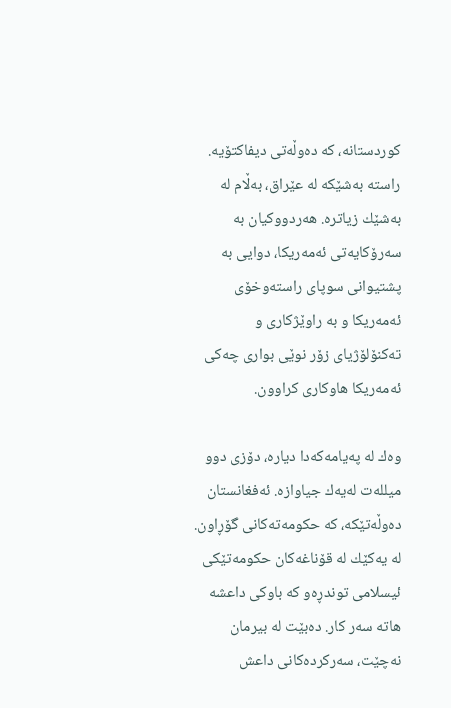كوردستانه‌، كه‌ ده‌وڵه‌تی دیفاكتۆیه‌. راسته‌ به‌شێكه‌ له‌ عێراق، به‌ڵام له‌ به‌شێك زیاتره‌. هه‌ردووكیان به‌ سه‌رۆكایه‌تی ئه‌مه‌ریكا، دوایی به‌ پشتیوانی سوپای راسته‌وخۆی ئه‌مه‌ریكا و به‌ راوێژكاری و ته‌كنۆلۆژیای زۆر نوێی بواری چه‌كی ئه‌مه‌ریكا هاوكاری كراوون.

وه‌ك له‌ په‌یامه‌كه‌دا دیاره‌، دۆزی دوو میلله‌ت له‌یه‌ك جیاوازه‌. ئه‌فغانستان ده‌وڵه‌تێكه‌، كه‌ حكومه‌ته‌كانی گۆڕاون. له‌ یه‌كێك له‌ قۆناغه‌كان حكومه‌تێكی ئیسلامی توندڕه‌و كه‌ باوكی داعشه‌ هاته‌ سه‌ر كار. ده‌بێت له‌ بیرمان نه‌چێت، سه‌ركرده‌كانی داعش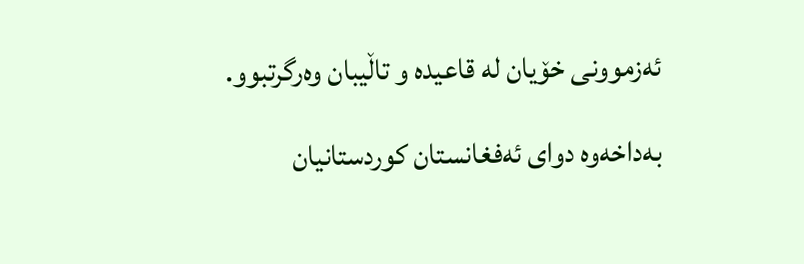ئه‌زموونی خۆیان له‌ قاعیده‌ و تاڵیبان وه‌رگرتبوو.

به‌داخه‌وه‌ دوای ئه‌فغانستان كوردستانیان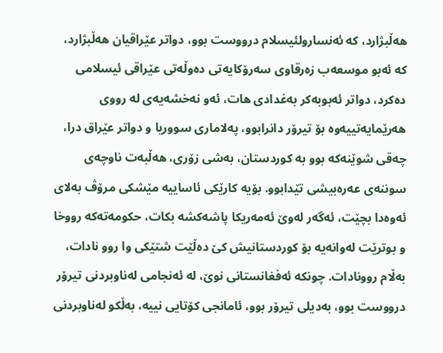هه‌ڵبژارد، كه‌ ئه‌نسارولئیسلام درووست بوو، دواتر عێراقیان هه‌ڵبژارد، كه‌ ئه‌بو موسعه‌ب زه‌رقاوی سه‌رۆكایه‌تی ده‌وڵه‌تی عێراقی ئیسلامی ده‌كرد، دواتر ئه‌بوبه‌كر به‌غدادی هات، ئه‌و نه‌خشه‌یه‌ی له‌ رووی هه‌رێمایه‌تییه‌وه‌ بۆ تیرۆر دانرابوو، په‌لاماری سووریا و دواتر عێراق درا، چه‌قی شوێنه‌كه‌ بوو به‌ كوردستان، به‌شی زۆری، هه‌ڵبه‌ت ناوچه‌ی سوننه‌ی عه‌ره‌بیشی تێدابوو. بۆیه‌ كارێكی ئاساییه‌ مێشكی مرۆڤ به‌لای ئه‌وه‌دا بچێت، ئه‌گه‌ر له‌وێ ئه‌مه‌ریكا پاشه‌كشه‌ بكات، حكومه‌ته‌كه‌ رووخا و بوترێت له‌وانه‌یه‌ بۆ كوردستانیش كێ ده‌ڵێت شتێكی وا روو نادات، به‌ڵام روونادات. چونكه‌ ئه‌فغانستانی نوێ، له‌ ئه‌نجامی له‌ناوبردنی تیرۆر درووست بوو، به‌دیلی تیرۆر بوو، ئامانجی كۆتایی نییه‌، به‌ڵكو له‌ناوبردنی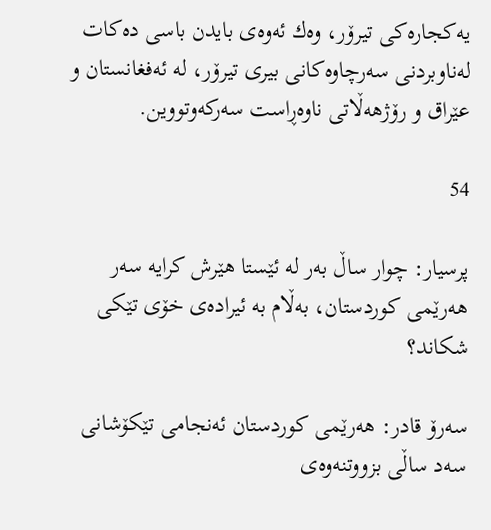یه‌كجاره‌كی تیرۆر، وه‌ك ئه‌وه‌ی بایدن باسی ده‌كات له‌ناوبردنی سه‌رچاوه‌كانی بیری تیرۆر، له‌ ئه‌فغانستان و عێراق و رۆژهه‌ڵاتی ناوه‌ڕاست سه‌ركه‌وتووین.

54

پرسیار: چوار ساڵ به‌ر له‌ ئێستا هێرش كرایه‌ سه‌ر هه‌رێمی كوردستان، به‌ڵام به‌ ئیراده‌ی خۆی تێكی شكاند؟

سه‌رۆ قادر: هه‌رێمی كوردستان ئه‌نجامی تێكۆشانی سه‌د ساڵی بزووتنه‌وه‌ی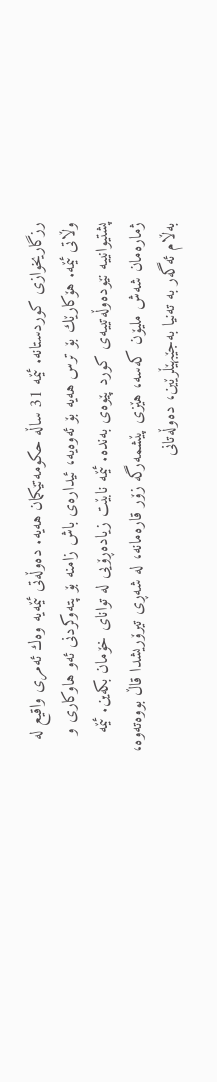رزگاریخوازی كوردستانه‌. ئێمه‌ 31 ساڵه‌ حكومه‌تێكمان هه‌یه‌. ده‌وڵه‌تی ئێمه‌یه‌ وه‌ك ئه‌مری واقیع له‌ وڵاتی ئێمه‌. هۆكارێك بۆ ترس هه‌یه‌ بۆ ئه‌وه‌یه‌، ئیداره‌ی باش زامنه‌ بۆ پته‌وكردنی ئه‌و هاوكاری و پشتیوانییه‌ نێوده‌وڵه‌تییه‌ی كورد پێوه‌ی به‌نده‌. ئێمه‌ نابێت زیاده‌ڕۆیی له‌ توانای خۆمان بكه‌ین. ئێمه‌ ژماره‌مان شه‌ش ملیۆن كه‌سه‌، هێزی پێشمه‌رگه‌ زۆر قاره‌مانه‌، له‌ شه‌ڕی تیرۆریشدا قاڵ بووه‌ته‌وه‌، به‌ڵام ئه‌گه‌ر به‌ ته‌نیا به‌جێبهێڵرێین، ده‌وڵه‌تانی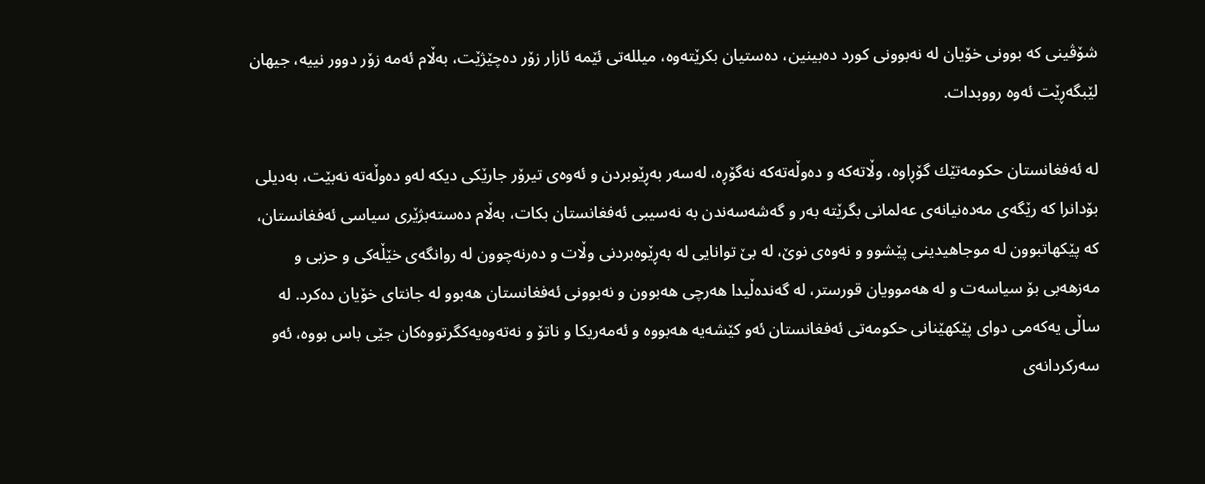شۆڤینی كه‌ بوونی خۆیان له‌ نه‌بوونی كورد ده‌بینین، ده‌ستیان بكرێته‌وه‌، میلله‌تی ئێمه‌ ئازار زۆر ده‌چێژێت، به‌ڵام ئه‌مه‌ زۆر دوور نییه‌، جیهان لێبگه‌ڕێت ئه‌وه‌ رووبدات.

له‌ ئه‌فغانستان حكومه‌تێك گۆڕاوه‌، وڵاته‌كه‌ و ده‌وڵه‌ته‌كه‌ نه‌گۆڕه‌، له‌سه‌ر به‌ڕێوبردن و ئه‌وه‌ی تیرۆر جارێكی دیكه‌ له‌و ده‌وڵه‌ته‌ نه‌بێت، به‌دیلی بۆدانرا كه‌ رێگه‌ی مه‌ده‌نیانه‌ی عه‌لمانی بگرێته‌ به‌ر و گه‌شه‌سه‌ندن به‌ نه‌سیبی ئه‌فغانستان بكات، به‌ڵام ده‌سته‌بژێری سیاسی ئه‌فغانستان، كه‌ پێكهاتبوون له‌ موجاهیدینی پێشوو و نه‌وه‌ی نوێ، له‌ بێ توانایی له‌ به‌ڕێوه‌بردنی وڵات و ده‌رنه‌چوون له‌ روانگه‌ی خێڵه‌كی و حزبی و مه‌زهه‌بی بۆ سیاسه‌ت و له‌ هه‌موویان قورستر، له‌ گه‌نده‌ڵیدا هه‌رچی هه‌بوون و نه‌بوونی ئه‌فغانستان هه‌بوو له‌ جانتای خۆیان ده‌كرد. له‌ ساڵی یه‌كه‌می دوای پێكهێنانی حكومه‌تی ئه‌فغانستان ئه‌و كێشه‌یه‌ هه‌بووه‌ و ئه‌مه‌ریكا و ناتۆ و نه‌ته‌وه‌یه‌كگرتووه‌كان جێی باس بووه‌، ئه‌و سه‌ركردانه‌ی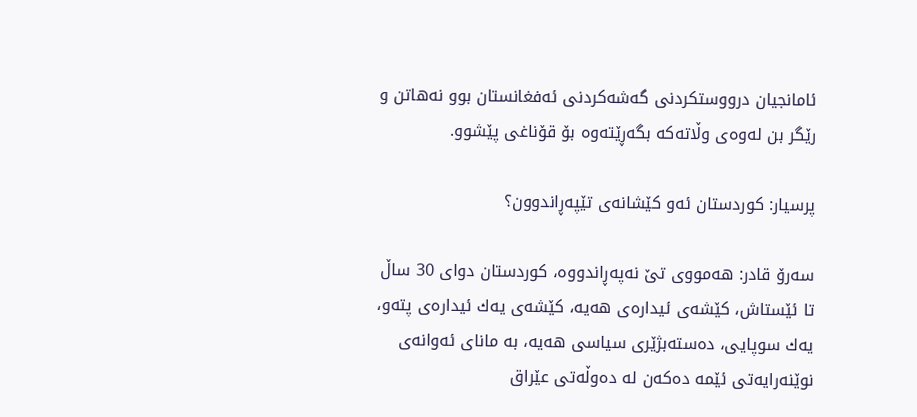ئامانجیان درووستكردنی گه‌شه‌كردنی ئه‌فغانستان بوو نه‌هاتن و رێگر بن له‌وه‌ی وڵاته‌كه‌ بگه‌ڕێته‌وه‌ بۆ قۆناغی پێشوو.

پرسیار: كوردستان ئه‌و كێشانه‌ی تێپه‌ڕاندوون؟

سه‌رۆ قادر: هه‌مووی تێ نه‌په‌ڕاندووه‌، كوردستان دوای 30 ساڵ تا ئێستاش، كێشه‌ی ئیداره‌ی هه‌یه‌، كێشه‌ی یه‌ك ئیداره‌ی پته‌و، یه‌ك سوپایی، ده‌سته‌بژێری سیاسی هه‌یه‌، به‌ مانای ئه‌وانه‌ی نوێنه‌رایه‌تی ئێمه‌ ده‌كه‌ن له‌ ده‌وڵه‌تی عێراق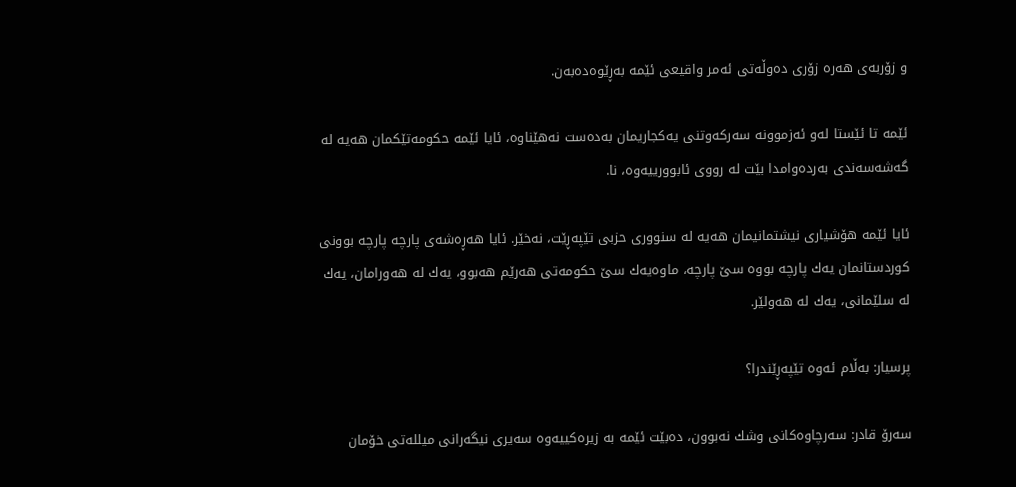و زۆربه‌ی هه‌ره‌ زۆری ده‌وڵه‌تی ئه‌مر واقیعی ئێمه‌ به‌ڕێوه‌ده‌به‌ن.

ئێمه‌ تا ئێستا له‌و ئه‌زموونه‌ سه‌ركه‌وتنی یه‌كجاریمان به‌ده‌ست نه‌هێناوه‌، ئایا ئێمه‌ حكومه‌تێكمان هه‌یه‌ له‌ گه‌شه‌سه‌ندی به‌رده‌وامدا بێت له‌ رووی ئابوورییه‌وه‌، نا.

ئایا ئێمه‌ هۆشیاری نیشتمانیمان هه‌یه‌ له‌ سنووری حزبی تێپه‌ڕێت، نه‌خێر. ئایا هه‌ڕه‌شه‌ی پارچه‌ پارچه‌ بوونی كوردستانمان یه‌ك پارچه‌ بووه‌ سێ پارچه‌، ماوه‌یه‌ك سێ حكومه‌تی هه‌رێم هه‌بوو، یه‌ك له‌ هه‌ورامان، یه‌ك له‌ سلێمانی، یه‌ك له‌ هه‌ولێر.

پرسیار: به‌ڵام ئه‌وه‌ تێپه‌ڕێندرا؟

سه‌رۆ قادر: سه‌رچاوه‌كانی وشك نه‌بوون، ده‌بێت ئێمه‌ به‌ زیره‌كییه‌وه‌ سه‌یری نیگه‌رانی میلله‌تی خۆمان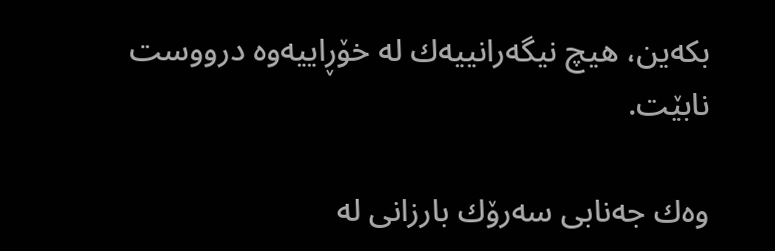بكه‌ین، هیچ نیگه‌رانییه‌ك له‌ خۆڕاییه‌وه‌ درووست نابێت.

وه‌ك جه‌نابی سه‌رۆك بارزانی له‌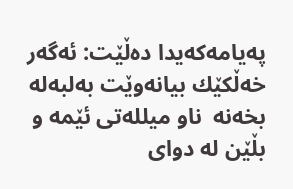په‌یامه‌كه‌یدا ده‌ڵێت: ئه‌گه‌ر خه‌ڵكێك بیانه‌وێت به‌لبه‌له‌ بخه‌نه‌  ناو میلله‌تی ئێمه‌ و بڵێن له‌ دوای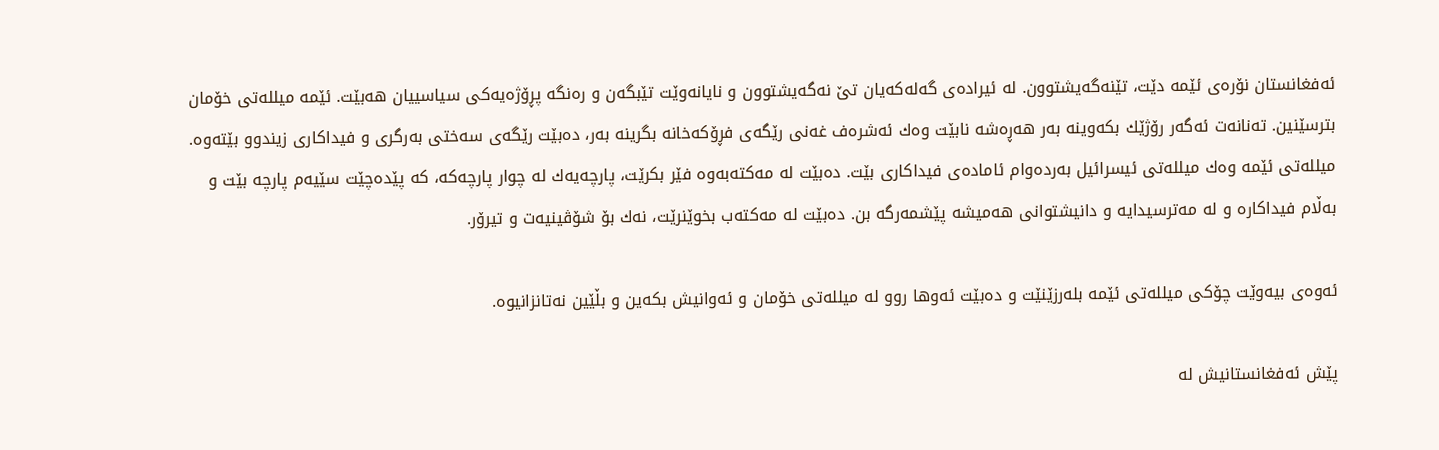ئه‌فغانستان نۆره‌ی ئێمه‌ دێت، تێنه‌گه‌یشتوون. له‌ ئیراده‌ی گه‌له‌كه‌یان تێ نه‌گه‌یشتوون و نایانه‌وێت تێبگه‌ن و ره‌نگه‌ پڕۆژه‌یه‌كی سیاسییان هه‌بێت. ئێمه‌ میلله‌تی خۆمان بترسێنین. ته‌نانه‌ت ئه‌گه‌ر رۆژێك بكه‌وینه‌ به‌ر هه‌ڕه‌شه‌ نابێت وه‌ك ئه‌شره‌ف غه‌نی رێگه‌ی فڕۆكه‌خانه‌ بگرینه‌ به‌ر، ده‌بێت رێگه‌ی سه‌ختی به‌رگری و فیداكاری زیندوو بێته‌وه‌. میلله‌تی ئێمه‌ وه‌ك میلله‌تی ئیسرائیل به‌رده‌وام ئاماده‌ی فیداكاری بێت. ده‌بێت له‌ مه‌كته‌به‌وه‌ فێر بكرێت، پارچه‌یه‌ك له‌ چوار پارچه‌كه‌، كه‌ پێده‌چێت سێیه‌م پارچه‌ بێت و به‌ڵام فیداكاره‌ و له‌ مه‌ترسیدایه‌ و دانیشتوانی هه‌میشه‌ پێشمه‌رگه‌ بن. ده‌بێت له‌ مه‌كته‌ب بخوێنرێت، نه‌ك بۆ شۆڤینیه‌ت و تیرۆر.

ئه‌وه‌ی بیه‌وێت چۆكی میلله‌تی ئێمه‌ بله‌رزێنێت و ده‌بێت ئه‌وها روو له‌ میلله‌تی خۆمان و ئه‌وانیش بكه‌ین و بڵێین نه‌تانزانیوه‌.

پێش ئه‌فغانستانیش له‌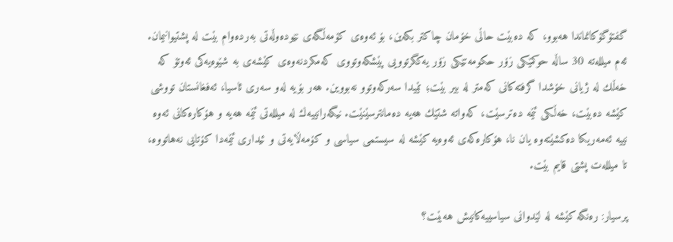گفتۆگۆكانماندا هه‌بوو، كه‌ ده‌بێت حاڵی خۆمان چاكتر بكه‌ین، بۆ ئه‌وه‌ی كۆمه‌ڵگه‌ی نێوده‌وڵه‌تی به‌رده‌وام بێت له‌ پشتیوانیمان. ئه‌م میلله‌ته‌ 30 ساڵه‌ حوكمێكی زۆر حكومه‌تێكی زۆر یه‌كگرتوویی پێشكه‌وتووی كه‌مكردنه‌وه‌ی كێشه‌ی به‌ شێوه‌یه‌كی ئه‌وتۆ كه‌ خه‌ڵك له‌ ژیانی خۆشدا گرفته‌كانی كه‌متر له‌ بیر بێت؛ تێیدا سه‌ركه‌وتوو نه‌بووین. هه‌ر بۆیه‌ له‌و سه‌ری ئاسیا، ئه‌فغانستان تووشی كێشه‌ ده‌بێت، خه‌ڵكی ئێمه‌ ده‌ترسێت، كه‌واته‌ شتێك هه‌یه‌ ده‌مانترسێنێت. نیگه‌رانییه‌ك له‌ میلله‌تی ئێمه‌ هه‌یه‌ و هۆكاره‌كانی ئه‌وه‌ نییه‌ ئه‌مه‌ریكا ده‌كشێته‌وه‌ یان نا، هۆكاره‌كه‌ی ئه‌وه‌یه‌ كێشه‌ له‌ سیستمی سیاسی و كۆمه‌ڵایه‌تی و ئیداری ئێمه‌دا كۆتایی نه‌هاتووه‌، تا میلله‌ت پشتی قایم بێت.

پرسیار: ره‌نگه‌ كێشه‌ له‌ لێدوانی سیاسییه‌كانیش هه‌بێت؟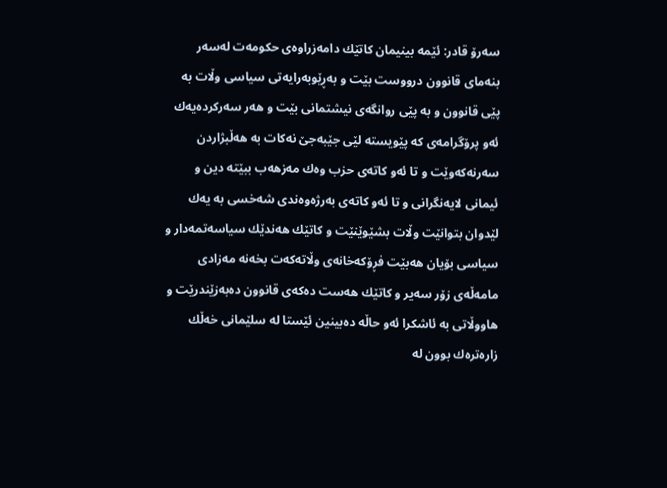سه‌رۆ قادر: ئێمه‌ بینیمان كاتێك دامه‌زراوه‌ی حكومه‌ت له‌سه‌ر بنه‌مای قانوون درووست بێت و به‌ڕێوبه‌رایه‌تی سیاسی وڵات به‌ پێی قانوون و به‌ پێی روانگه‌ی نیشتمانی بێت و هه‌ر سه‌ركرده‌یه‌ك ئه‌و پرۆگرامه‌ی كه‌ پێویسته‌ لێی جێبه‌جێ نه‌كات به‌ هه‌ڵبژاردن سه‌رنه‌كه‌وێت و تا ئه‌و كاته‌ی حزب وه‌ك مه‌زهه‌ب ببێته‌ دین و ئیمانی لایه‌نگرانی و تا ئه‌و كاته‌ی به‌رژه‌وه‌ندی شه‌خسی به‌ یه‌ك لێدوان بتوانێت وڵات بشێوێنێت و كاتێك هه‌ندێك سیاسه‌تمه‌دار و سیاسی بۆیان هه‌بێت فڕۆكه‌خانه‌ی وڵاته‌كه‌ت بخه‌نه‌ مه‌زادی مامه‌ڵه‌ی زۆر سه‌یر و كاتێك هه‌ست ده‌كه‌ی قانوون ده‌به‌زێندرێت و هاووڵاتی به‌ ئاشكرا ئه‌و حاڵه‌ ده‌بینین ئێستا له‌ سلێمانی خه‌ڵك زاره‌تره‌ك بوون له‌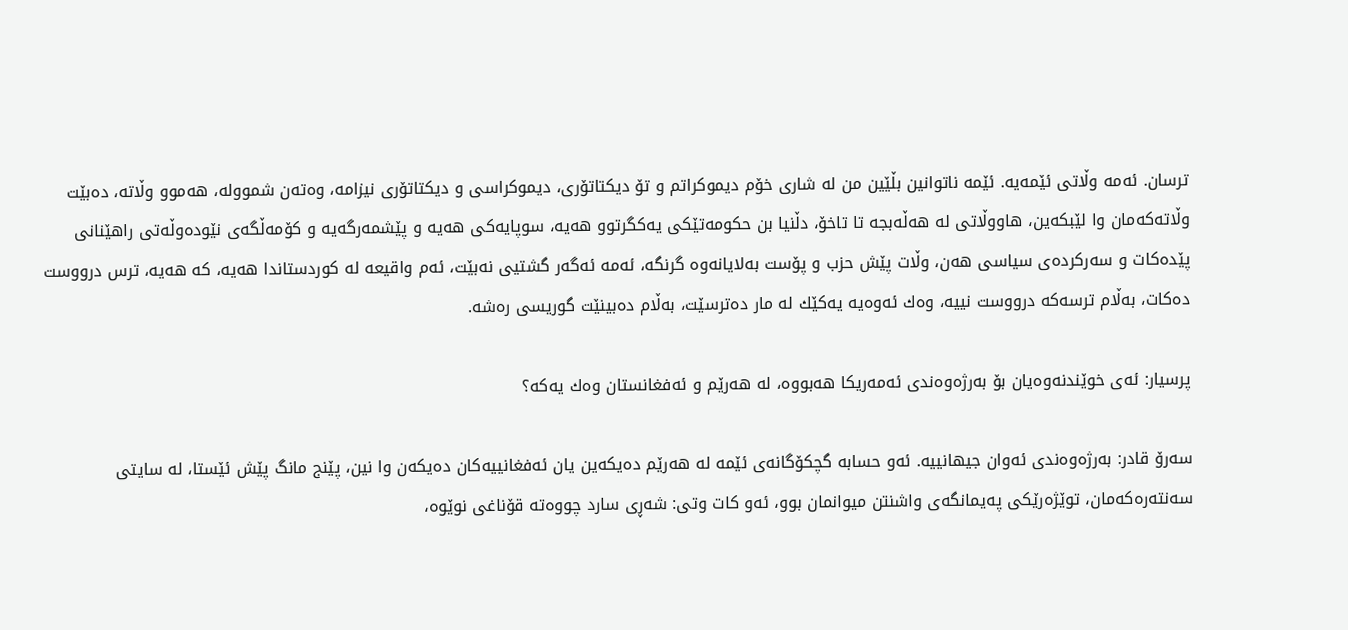ترسان. ئه‌مه‌ وڵاتی ئێمه‌یه‌. ئێمه‌ ناتوانین بڵێین من له‌ شاری خۆم دیموكراتم و تۆ دیكتاتۆری، دیموكراسی و دیكتاتۆری نیزامه‌، وه‌ته‌ن شمووله‌، هه‌موو وڵاته‌، ده‌بێت وڵاته‌كه‌مان وا لێبكه‌ین، هاووڵاتی له‌ هه‌ڵه‌بجه‌ تا تاخۆ، دڵنیا بن حكومه‌تێكی یه‌كگرتوو هه‌یه‌، سوپایه‌كی هه‌یه‌ و پێشمه‌رگه‌یه‌ و كۆمه‌ڵگه‌ی نێوده‌وڵه‌تی راهێنانی پێده‌كات و سه‌ركرده‌ی سیاسی هه‌ن، وڵات پێش حزب و پۆست به‌لایانه‌وه‌ گرنگه‌، ئه‌مه‌ ئه‌گه‌ر گشتیی نه‌بێت، ئه‌م واقیعه‌ له‌ كوردستاندا هه‌یه‌، كه‌ هه‌یه‌، ترس درووست ده‌كات، به‌ڵام ترسه‌كه‌ درووست نییه‌، وه‌ك ئه‌وه‌یه‌ یه‌كێك له‌ مار ده‌ترسێت، به‌ڵام ده‌بینێت گوریسی ره‌شه‌.

پرسیار: ئه‌ی خوێندنه‌وه‌یان بۆ به‌رژه‌وه‌ندی ئه‌مه‌ریكا هه‌بووه‌، له‌ هه‌رێم و ئه‌فغانستان وه‌ك یه‌كه‌؟

سه‌رۆ قادر: به‌رژه‌وه‌ندی ئه‌وان جیهانییه‌. ئه‌و حسابه‌ گچكۆگانه‌ی ئێمه‌ له‌ هه‌رێم ده‌یكه‌ین یان ئه‌فغانییه‌كان ده‌یكه‌ن وا نین، پێنج مانگ پێش ئێستا، له‌ سایتی سه‌نته‌ره‌كه‌مان، توێژه‌رێكی په‌یمانگه‌ی واشنتن میوانمان بوو، ئه‌و كات وتی: شه‌ڕی سارد چووه‌ته‌ قۆناغی نوێوه‌،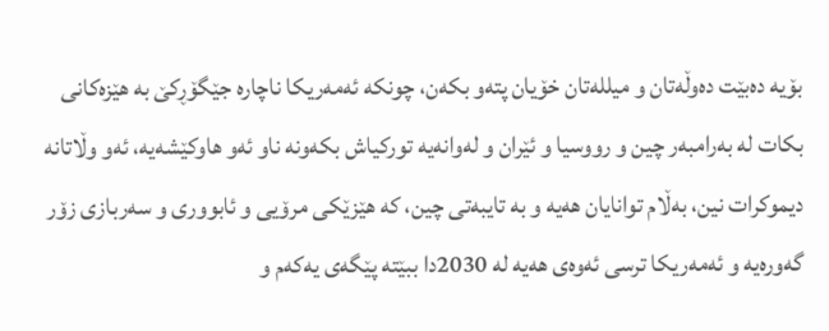بۆیه‌ ده‌بێت ده‌وڵه‌تان و میلله‌تان خۆیان پته‌و بكه‌ن، چونكه‌ ئه‌مه‌ریكا ناچاره‌ جێگۆڕكێ به‌ هێزه‌كانی بكات له‌ به‌رامبه‌ر چین و رووسیا و ئێران و له‌وانه‌یه‌ توركیاش بكه‌ونه‌ ناو ئه‌و هاوكێشه‌یه‌، ئه‌و وڵاتانه‌ دیموكرات نین، به‌ڵام توانایان هه‌یه‌ و به‌ تایبه‌تی چین، كه‌ هێزێكی مرۆیی و ئابووری و سه‌ربازی زۆر گه‌وره‌یه‌ و ئه‌مه‌ریكا ترسی ئه‌وه‌ی هه‌یه‌ له‌ 2030دا ببێته‌ پێگه‌ی یه‌كه‌م و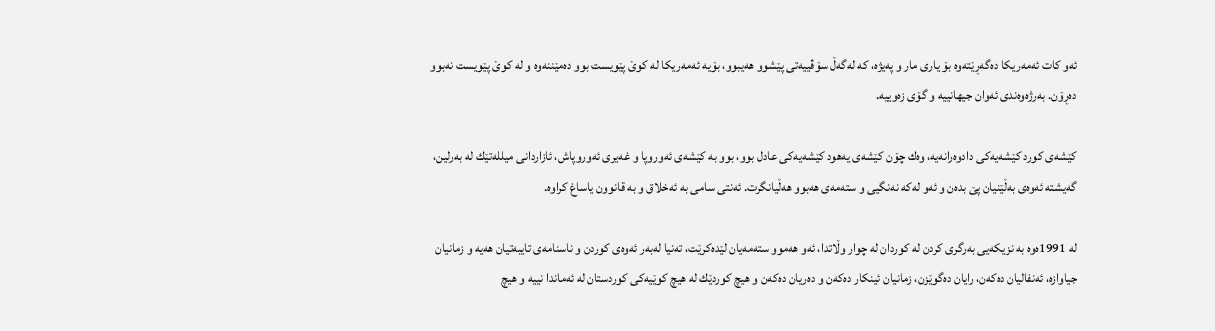ئه‌و كات ئه‌مه‌ریكا ده‌گه‌ڕێته‌وه‌ بۆ یاری مار و په‌یژه‌، كه‌ له‌گه‌ڵ سۆڤییه‌تی پێشوو هه‌یبوو، بۆیه‌ ئه‌مه‌ریكا له‌ كوێ پێویست بوو ده‌مێننه‌وه‌ و له‌ كوێ پێویست نه‌بوو ده‌ڕۆن. به‌رژه‌وه‌ندی ئه‌وان جیهانییه‌ و گۆی زه‌وییه‌.

كێشه‌ی كورد كێشه‌یه‌كی دادوه‌رانه‌یه‌، وه‌ك چۆن كێشه‌ی یه‌هود كێشه‌یه‌كی عادل بوو، بوو به‌ كێشه‌ی ئه‌وروپا و غه‌یری ئه‌وروپاش، ئازاردانی میلله‌تێك له‌ به‌رلین، گه‌یشته‌ ئه‌وه‌ی به‌ڵێنیان پێ بده‌ن و ئه‌و له‌كه‌ نه‌نگیی و سته‌مه‌ی هه‌بوو هه‌ڵیانگرت. ئه‌نتی سامی به‌ ئه‌خلاق و به‌ قانوون یاساغ كراوه‌.

له‌ 1991ه‌وه‌ به‌ نزیكه‌یی به‌رگری كردن له‌ كوردان له‌ چوار وڵاتدا، ئه‌و هه‌موو سته‌مه‌یان لێده‌كرێت، ته‌نیا له‌به‌ر ئه‌وه‌ی كوردن و ناسنامه‌ی تایبه‌تیان هه‌یه‌ و زمانیان جیاوازه‌، ئه‌نفالیان ده‌كه‌ن، رایان ده‌گوێزن، زمانیان ئینكار ده‌كه‌ن و ده‌ریان ده‌كه‌ن و هیچ كوردێك له‌ هیچ كوێیه‌كی كوردستان له‌ ئه‌ماندا نییه‌ و هیچ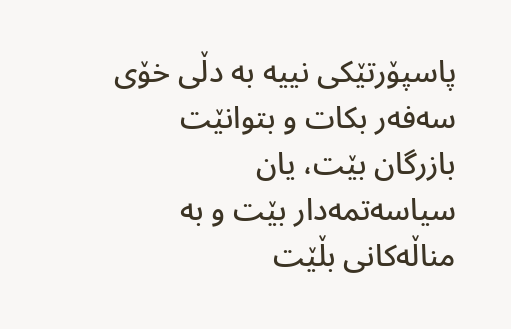پاسپۆرتێكی نییه‌ به‌ دڵی خۆی سه‌فه‌ر بكات و بتوانێت بازرگان بێت، یان سیاسه‌تمه‌دار بێت و به‌ مناڵه‌كانی بڵێت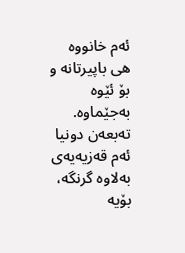ئه‌م خانووه‌ هی باپیرتانه‌ و بۆ ئێوه‌ به‌جێماوه‌. ته‌بعه‌ن دونیا ئه‌م قه‌زیه‌یه‌ی به‌لاوه‌ گرنگه‌، بۆیه‌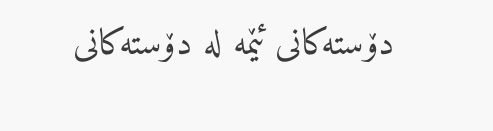دۆسته‌كانی ئێمه‌ له‌ دۆسته‌كانی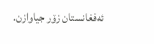ئه‌فغانستان زۆر جیاوازن.